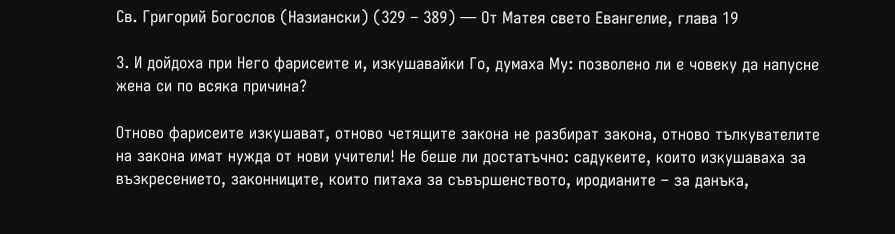Св. Григорий Богослов (Назиански) (329 – 389) — От Матея свето Евангелие, глава 19

3. И дойдоха при Него фарисеите и, изкушавайки Го, думаха Му: позволено ли е човеку да напусне жена си по всяка причина?

Отново фарисеите изкушават, отново четящите закона не разбират закона, отново тълкувателите на закона имат нужда от нови учители! Не беше ли достатъчно: садукеите, които изкушаваха за възкресението, законниците, които питаха за съвършенството, иродианите – за данъка,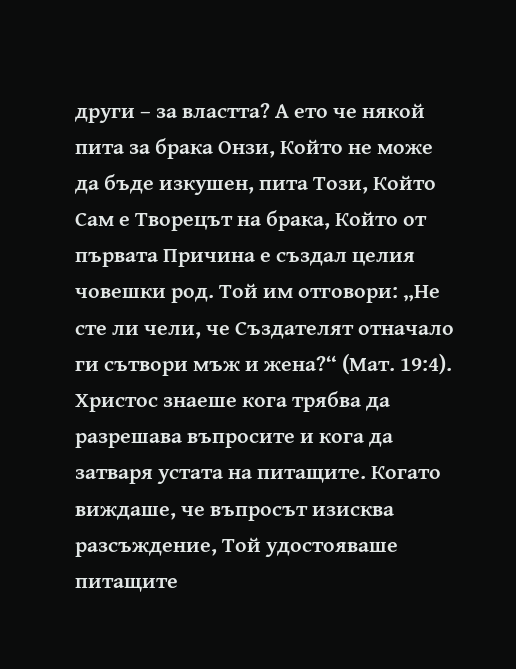други – за властта? А ето че някой пита за брака Онзи, Който не може да бъде изкушен, пита Този, Който Сам е Творецът на брака, Който от първата Причина е създал целия човешки род. Той им отговори: „Не сте ли чели, че Създателят отначало ги сътвори мъж и жена?“ (Мат. 19:4). Христос знаеше кога трябва да разрешава въпросите и кога да затваря устата на питащите. Когато виждаше, че въпросът изисква разсъждение, Той удостояваше питащите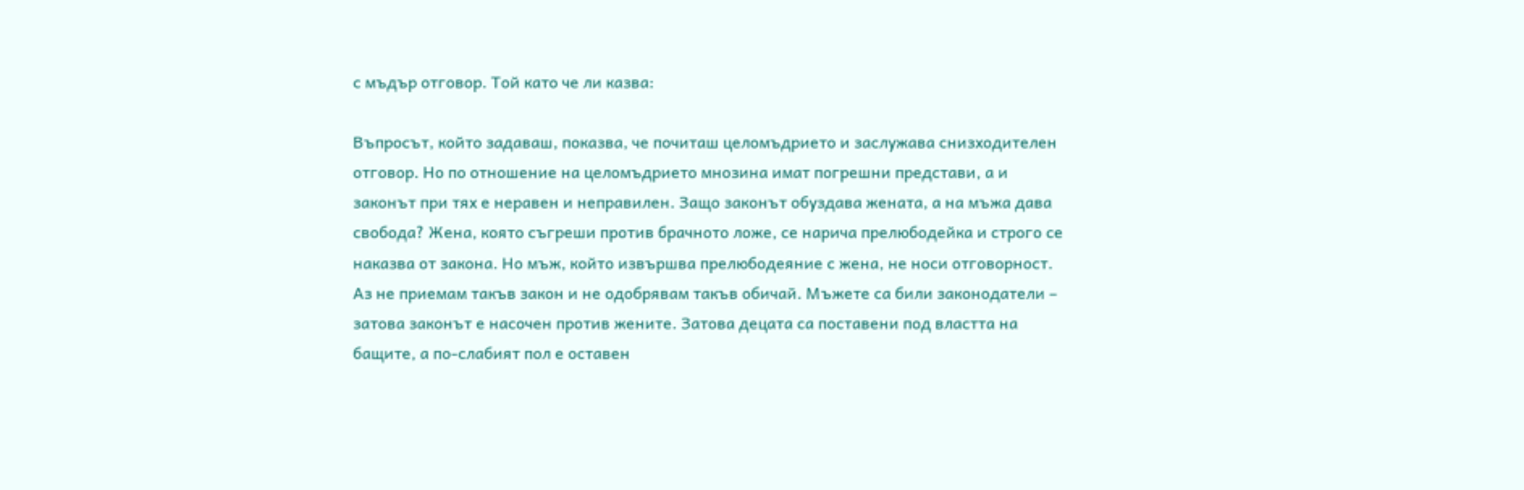с мъдър отговор. Той като че ли казва:

Въпросът, който задаваш, показва, че почиташ целомъдрието и заслужава снизходителен отговор. Но по отношение на целомъдрието мнозина имат погрешни представи, а и законът при тях е неравен и неправилен. Защо законът обуздава жената, а на мъжа дава свобода? Жена, която съгреши против брачното ложе, се нарича прелюбодейка и строго се наказва от закона. Но мъж, който извършва прелюбодеяние с жена, не носи отговорност. Аз не приемам такъв закон и не одобрявам такъв обичай. Мъжете са били законодатели – затова законът е насочен против жените. Затова децата са поставени под властта на бащите, а по-слабият пол е оставен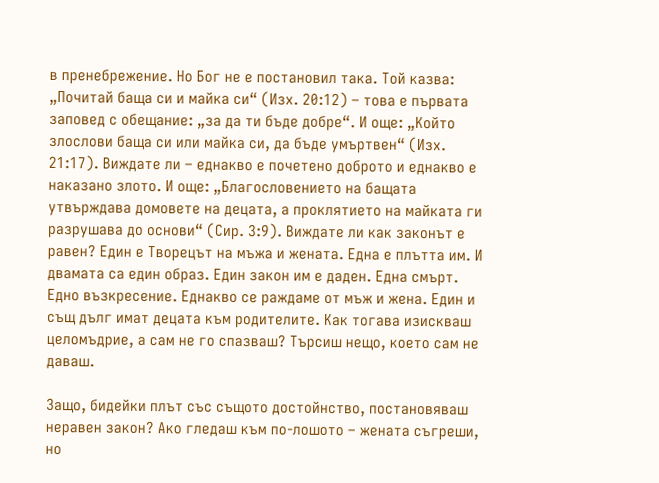в пренебрежение. Но Бог не е постановил така. Той казва: „Почитай баща си и майка си“ (Изх. 20:12) – това е първата заповед с обещание: „за да ти бъде добре“. И още: „Който злослови баща си или майка си, да бъде умъртвен“ (Изх. 21:17). Виждате ли – еднакво е почетено доброто и еднакво е наказано злото. И още: „Благословението на бащата утвърждава домовете на децата, а проклятието на майката ги разрушава до основи“ (Сир. 3:9). Виждате ли как законът е равен? Един е Творецът на мъжа и жената. Една е плътта им. И двамата са един образ. Един закон им е даден. Една смърт. Едно възкресение. Еднакво се раждаме от мъж и жена. Един и същ дълг имат децата към родителите. Как тогава изискваш целомъдрие, а сам не го спазваш? Търсиш нещо, което сам не даваш.

Защо, бидейки плът със същото достойнство, постановяваш неравен закон? Ако гледаш към по-лошото – жената съгреши, но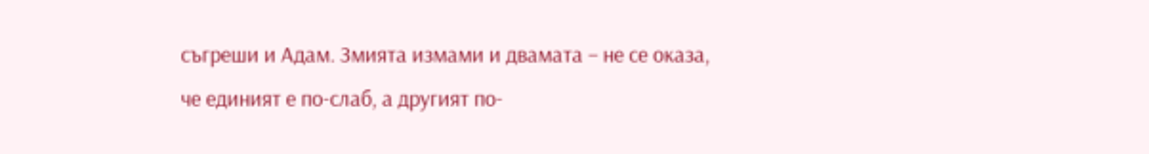съгреши и Адам. Змията измами и двамата – не се оказа, че единият е по-слаб, а другият по-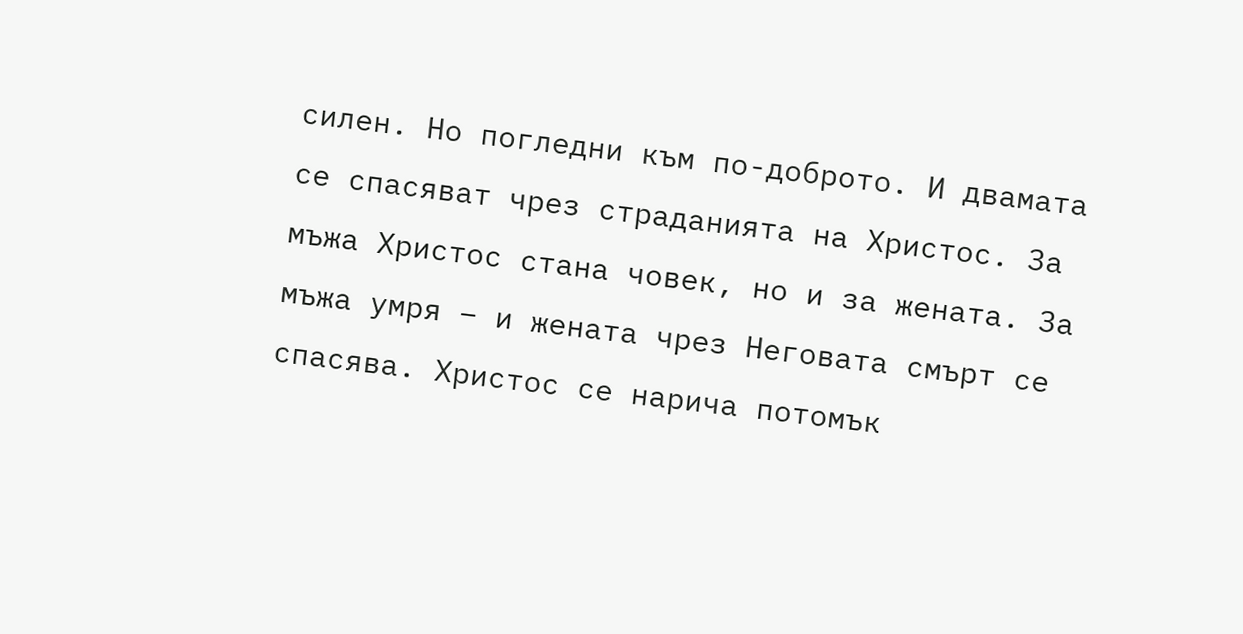силен. Но погледни към по-доброто. И двамата се спасяват чрез страданията на Христос. За мъжа Христос стана човек, но и за жената. За мъжа умря – и жената чрез Неговата смърт се спасява. Христос се нарича потомък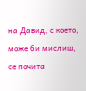на Давид, с което, може би мислиш, се почита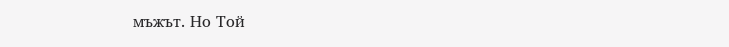мъжът. Но Той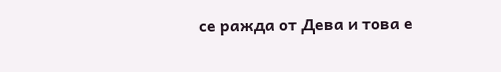се ражда от Дева и това е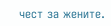чест за жените.